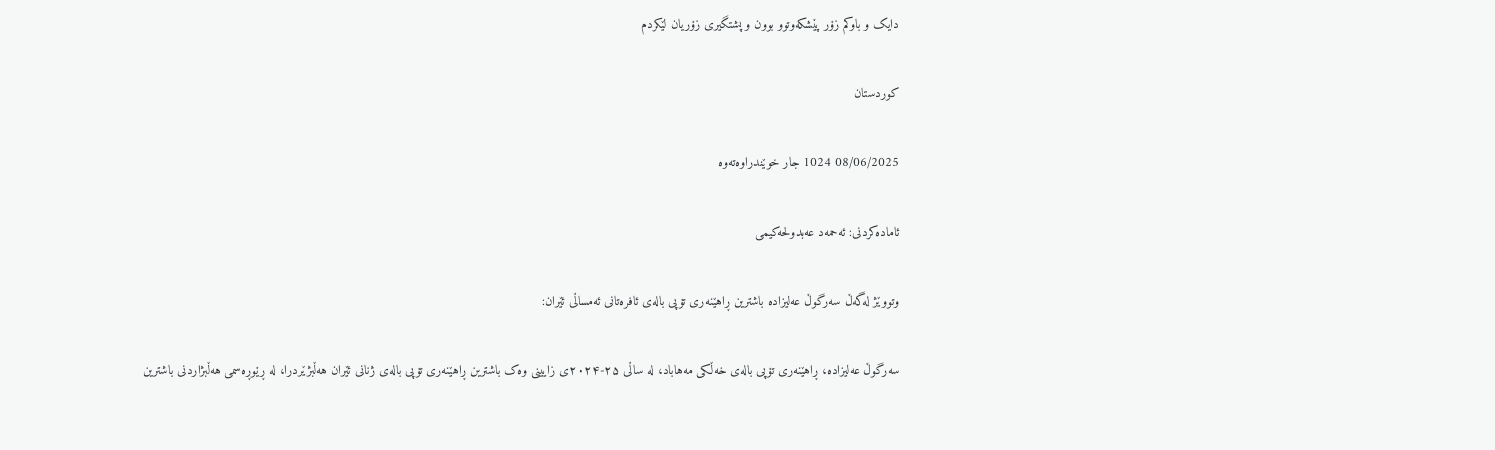دایک و باوکم زۆر پێشکەوتوو بوون و پشتگیری زۆریان لێکردم

کوردستان

08/06/2025 1024 جار خوێندراوه‌ته‌وه

ئامادەکردنی: ئەحمەد عەبدولحەکیمی

وتووێژ لەگەڵ سەرگوڵ عەلیزادە باشترین ڕاهێنەری تۆپی بالەی ئافرەتانی ئەمساڵی ئێران:

سەرگوڵ عەلیزادە، ڕاهێنەری تۆپی بالەی خەڵکی مەهاباد، لە ساڵی ۲۵-۲۰۲۴ی زایینی وەک باشترین ڕاهێنەری تۆپی بالەی ژنانی ئێران هەڵبژێردرا، لە ڕێوڕەسمی هەڵبژاردنی باشترین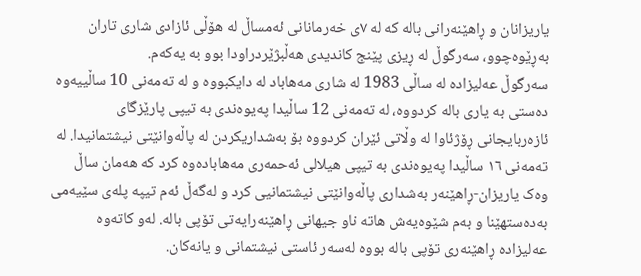یاریزانان و ڕاهێنەرانی بالە کە لە ۷ی خەرمانانی ئەمساڵ لە هۆڵی ئازادی شاری تاران بەڕێوەچوو، سەرگوڵ لە ڕیزی پێنج کاندیدی هەڵبژێردراودا بوو بە یەکەم.
سەرگوڵ عەلیزادە لە ساڵی 1983 لە شاری مەهاباد لە دایکبووە و لە تەمەنی 10 ساڵییەوە دەستی بە یاری بالە کردووە، لە تەمەنی 12 ساڵیدا پەیوەندی بە تیپی پارێزگای ئازەربایجانی ڕۆژئاوا لە وڵاتی ئێران کردووە بۆ بەشداریکردن لە پاڵەوانێتی نیشتمانیدا. لە تەمەنی ١٦ ساڵیدا پەیوەندی بە تیپی هیلالی ئەحمەری مەهابادەوە کرد کە هەمان ساڵ وەک یاریزان-ڕاهێنەر بەشداری پاڵەوانێتی نیشتمانیی کرد و لەگەڵ ئەم تیپە پلەی سێیەمی بەدەستهێنا و بەم شێوەیەش هاتە ناو جیهانی ڕاهێنەرایەتی تۆپی بالە. لەو کاتەوە عەلیزادە ڕاهێنەری تۆپی بالە بووە لەسەر ئاستی نیشتمانی و یانەکان.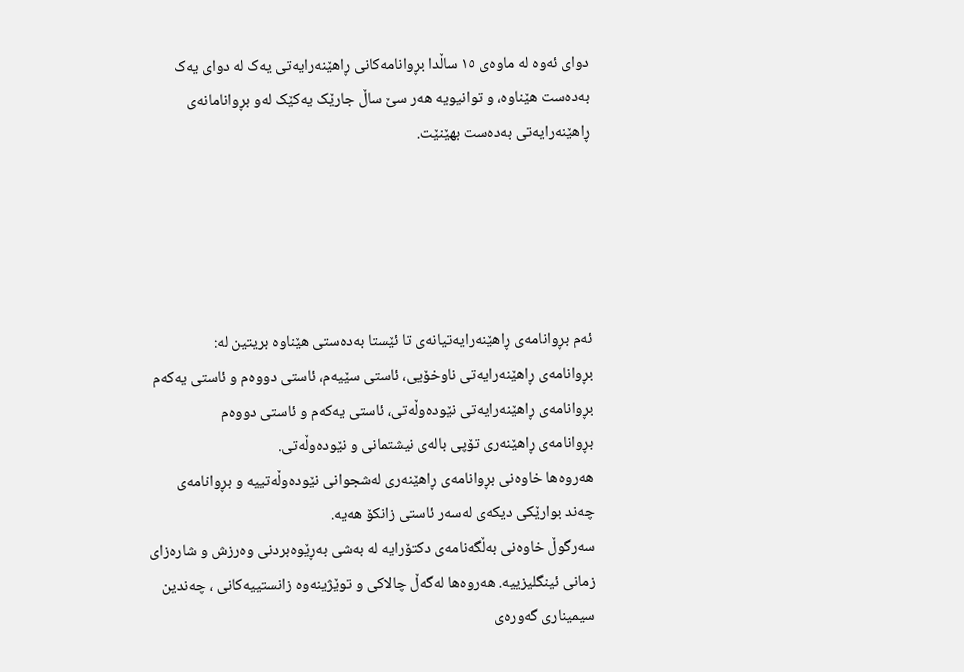دوای ئەوە لە ماوەی ١٥ ساڵدا بڕوانامەکانی ڕاهێنەرایەتی یەک لە دوای یەک بەدەست هێناوە، و توانیویە هەر سێ ساڵ جارێک یەکێک لەو بڕوانامانەی ڕاهێنەرایەتی بەدەست بھێنێت.





ئەم بڕوانامەی ڕاهێنەرایەتیانەی تا ئێستا بەدەستی هێناوە بریتین لە:
بڕوانامەی ڕاهێنەرایەتی ناوخۆیی، ئاستی سێیەم، ئاستی دووەم و ئاستی یەکەم
بڕوانامەی ڕاهێنەرایەتی نێودەوڵەتی، ئاستی یەکەم و ئاستی دووەم
بڕوانامەی ڕاهێنەری تۆپی بالەی نیشتمانی و نێودەوڵەتی.
هەروەها خاوەنی بڕوانامەی ڕاهێنەری لەشجوانی نێودەوڵەتییە و بڕوانامەی چەند بوارێکی دیکەی لەسەر ئاستی زانکۆ هەیە.
سەرگوڵ خاوەنی بەڵگەنامەی دکتۆرایە لە بەشی بەڕێوەبردنی وەرزش و شارەزای زمانی ئینگلیزییە. هەروەها لەگەڵ چالاکی و توێژینەوە زانستییەکانی ، چەندین سیمیناری گەورەی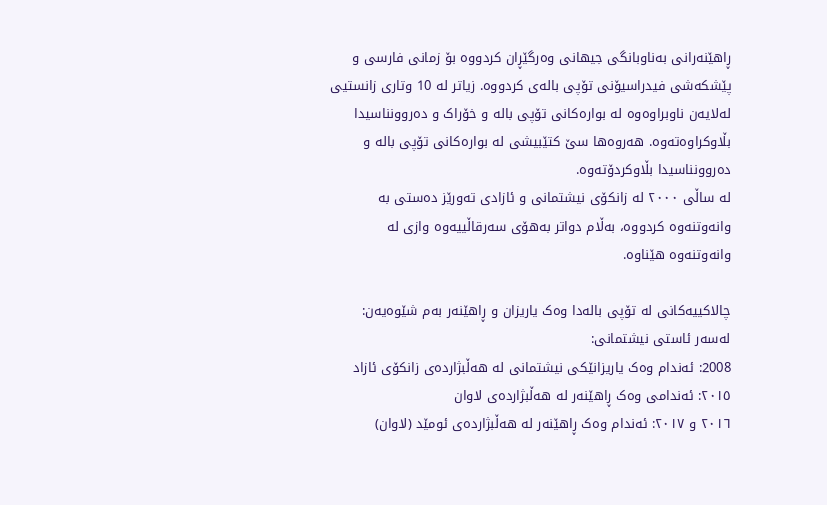ڕاهێنەرانی بەناوبانگی جیهانی وەرگێڕان کردووە بۆ زمانی فارسی و پێشکەشی فیدراسیۆنی تۆپی بالەی کردووە. زیاتر لە 10 وتاری زانستیی لەلایەن ناوبراوەوە لە بوارەکانی تۆپی بالە و خۆراک و دەروونناسیدا بڵاوکراوەتەوە. هەروەها سێ کتێبیشی لە بوارەکانی تۆپی بالە و دەروونناسیدا بڵاوکردۆتەوە.
لە ساڵی ٢٠٠٠ لە زانکۆی نیشتمانی و ئازادی تەورێز دەستی بە وانەوتنەوە کردووە، بەڵام دواتر بەهۆی سەرقاڵییەوە وازی لە وانەوتنەوە هێناوە.

چالاکییەکانی لە تۆپی بالەدا وەک یاریزان و ڕاهێنەر بەم شێوەیەن:
لەسەر ئاستی نیشتمانی:
2008: ئەندام وەک یاریزانێکی نیشتمانی لە هەڵبژاردەی زانکۆی ئازاد
٢٠١٥: ئەندامی وەک ڕاهێنەر لە هەڵبژاردەی لاوان
٢٠١٦ و ٢٠١٧: ئەندام وەک ڕاهێنەر لە هەڵبژاردەی ئومێد (لاوان)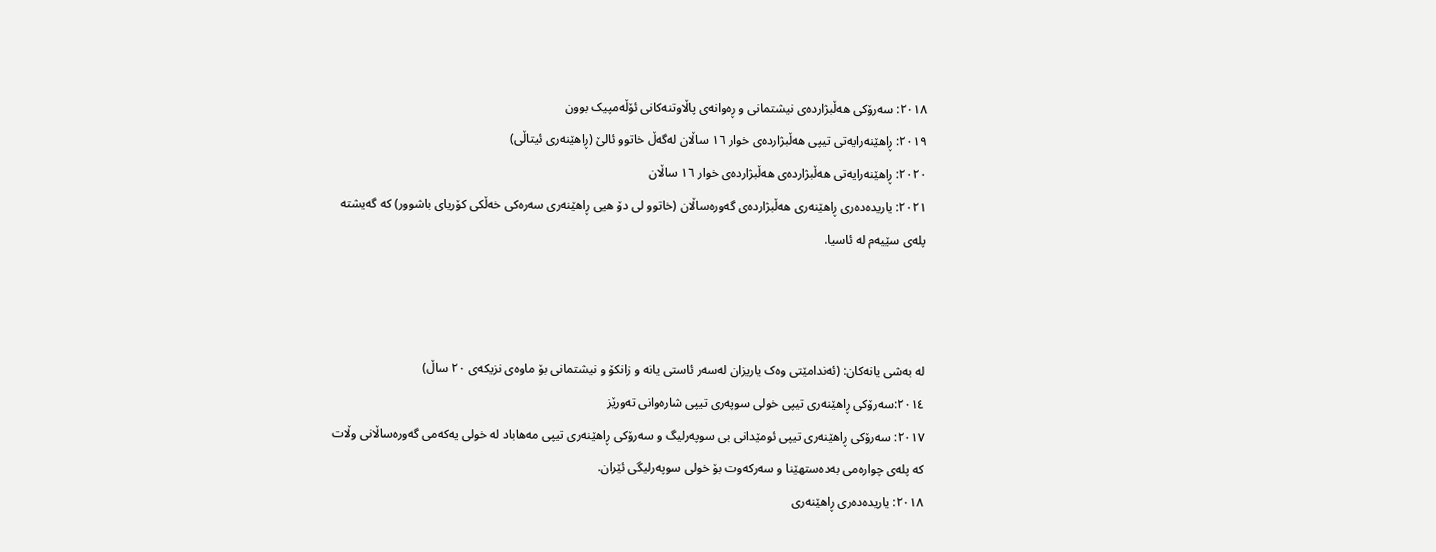٢٠١٨: سەرۆکی هەڵبژاردەی نیشتمانی و ڕەوانەی پاڵاوتنەکانی ئۆڵەمپیک بوون
٢٠١٩: ڕاهێنەرایەتی تیپی هەڵبژاردەی خوار ١٦ ساڵان لەگەڵ خاتوو ئالێ (ڕاهێنەری ئیتاڵی)
٢٠٢٠: ڕاهێنەرایەتی هەڵبژاردەی هەڵبژاردەی خوار ١٦ ساڵان
٢٠٢١: یاریدەدەری ڕاهێنەری هەڵبژاردەی گەورەساڵان (خاتوو لی دۆ هیی ڕاهێنەری سەرەکی خەڵکی کۆریای باشوور) کە گەیشتە پلەی سێیەم لە ئاسیا.



لە بەشی یانەکان: (ئەندامێتی وەک یاریزان لەسەر ئاستی یانە و زانکۆ و نیشتمانی بۆ ماوەی نزیکەی ٢٠ ساڵ)
٢٠١٤:سەرۆکی ڕاهێنەری تیپی خولی سوپەری تیپی شارەوانی تەورێز
٢٠١٧: سەرۆکی ڕاهێنەری تیپی ئومێدانی بی سوپەرلیگ و سەرۆکی ڕاهێنەری تیپی مەهاباد لە خولی یەکەمی گەورەساڵانی وڵات کە پلەی چوارەمی بەدەستهێنا و سەرکەوت بۆ خولی سوپەرلیگی ئێران.
٢٠١٨: یاریدەدەری ڕاهێنەری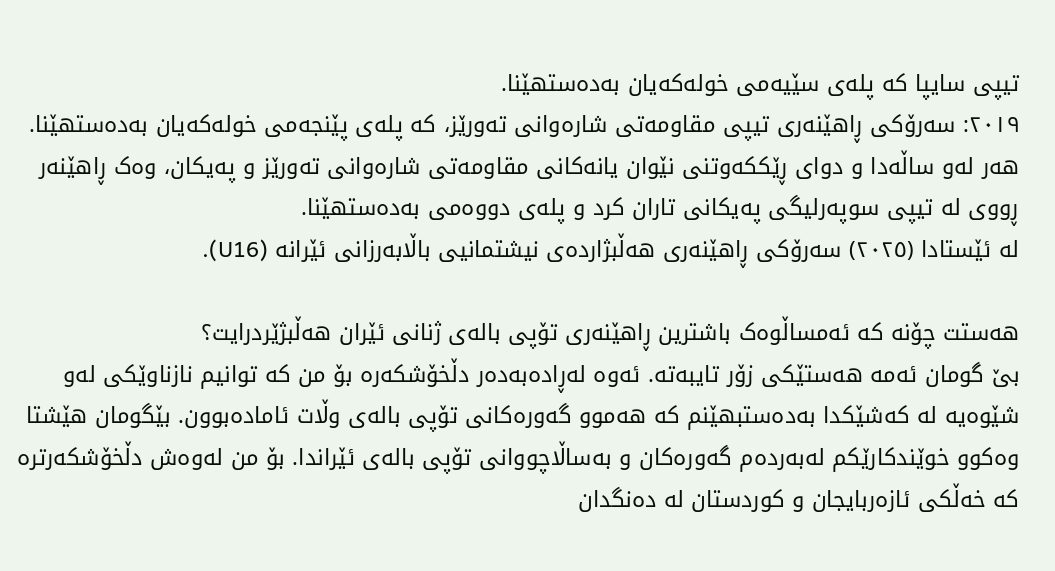تیپی سایپا کە پلەی سێیەمی خولەکەیان بەدەستهێنا.
٢٠١٩: سەرۆکی ڕاهێنەری تیپی مقاومەتی شارەوانی تەورێز، کە پلەی پێنجەمی خولەکەیان بەدەستهێنا. هەر لەو ساڵەدا و دوای ڕێککەوتنی نێوان یانەکانی مقاومەتی شارەوانی تەورێز و پەیکان، وەک ڕاهێنەر ڕووی لە تیپی سوپەرلیگی پەیکانی تاران کرد و پلەی دووەمی بەدەستهێنا.
لە ئێستادا (٢٠۲٥) سەرۆکی ڕاهێنەری هەڵبژاردەی نیشتمانیی باڵابەرزانی ئێرانە (U16).

هەستت چۆنە کە ئەمساڵوەک باشترین ڕاهێنەری تۆپی بالەی ژنانی ئێران هەڵبژێردرایت؟
بێ گومان ئەمە هەستێکی زۆر تایبەتە. ئەوە لەڕادەبەدەر دڵخۆشکەرە بۆ من کە توانیم نازناوێکی لەو شێوەیە لە کەشێکدا بەدەستبهێنم کە هەموو گەورەکانی تۆپی بالەی وڵات ئامادەبوون. بێگومان هێشتا وەکوو خوێندکارێکم لەبەردەم گەورەکان و بەساڵاچووانی تۆپی بالەی ئێراندا. بۆ من لەوەش دڵخۆشکەرترە کە خەڵکی ئازەربایجان و کوردستان لە دەنگدان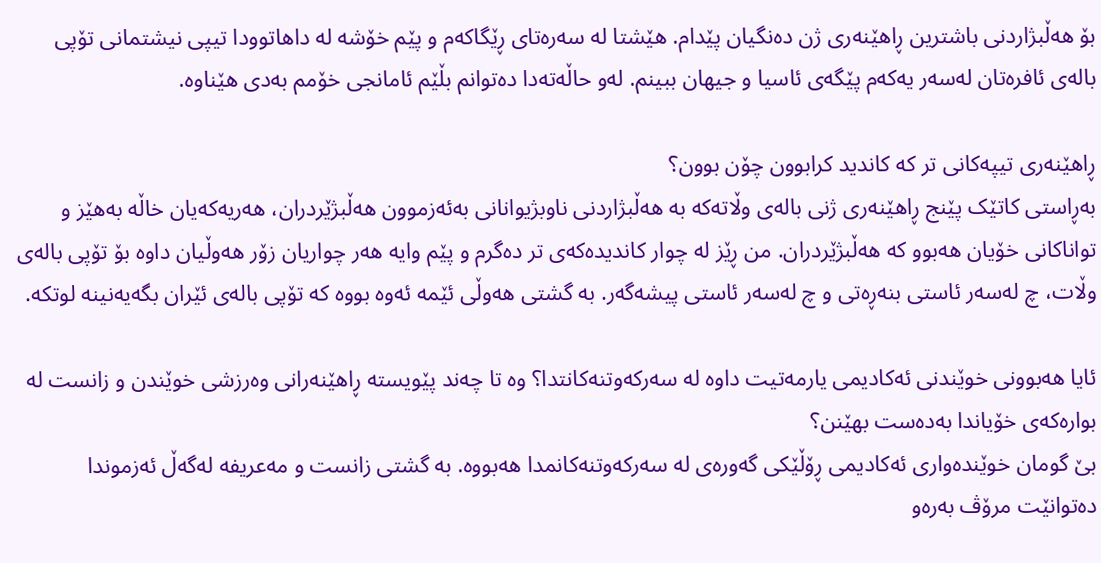بۆ هەڵبژاردنی باشترین ڕاهێنەری ژن دەنگیان پێدام. هێشتا لە سەرەتای ڕێگاکەم و پێم خۆشە لە داهاتوودا تیپی نیشتمانی تۆپی بالەی ئافرەتان لەسەر یەکەم پێگەی ئاسیا و جیهان ببینم. لەو حاڵەتەدا دەتوانم بڵێم ئامانجی خۆمم بەدی هێناوە.

ڕاهێنەری تیپەکانی تر کە کاندید کرابوون چۆن بوون؟
بەڕاستی کاتێک پێنج ڕاهێنەری ژنی بالەی وڵاتەکە بە هەڵبژاردنی ناوبژیوانانی بەئەزموون هەڵبژێردران، هەریەکەیان خاڵە بەهێز و تواناکانی خۆیان هەبوو کە هەڵبژێردران. من ڕێز لە چوار کاندیدەکەی تر دەگرم و پێم وایە هەر چواریان زۆر هەوڵیان داوە بۆ تۆپی بالەی وڵات، چ لەسەر ئاستی بنەڕەتی و چ لەسەر ئاستی پیشەگەر. بە گشتی هەوڵی ئێمە ئەوە بووە کە تۆپی بالەی ئێران بگەیەنینە لوتکە.

ئایا هەبوونی خوێندنی ئەکادیمی یارمەتیت داوە لە سەرکەوتنەکانتدا؟ وە تا چەند پێویستە ڕاهێنەرانی وەرزشی خوێندن و زانست لە بوارەکەی خۆیاندا بەدەست بهێنن؟
بێ گومان خوێندەواری ئەکادیمی ڕۆڵێکی گەورەی لە سەرکەوتنەکانمدا هەبووە. بە گشتی زانست و مەعریفە لەگەڵ ئەزموندا دەتوانێت مرۆڤ بەرەو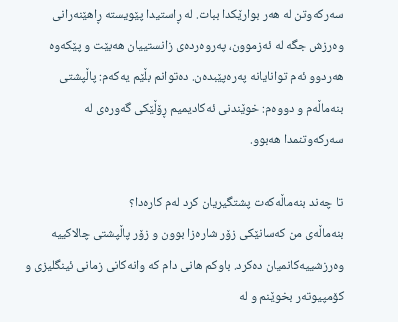سەرکەوتن لە هەر بوارێکدا ببات. لە ڕاستیدا پێویستە ڕاهێنەرانی وەرزش جگە لە ئەزموون، پەروەردەی زانستییان هەبێت و پێکەوە هەردوو ئەم توانایانە پەرەپێبدەن. دەتوانم بڵێم یەکەم: پاڵپشتی بنەماڵەم و دووەم: خوێندنی ئەکادیمیم ڕۆڵێکی گەورەی لە سەرکەوتنمدا هەبوو.

تا چەند بنەماڵەکەت پشتگیریان کرد لەم کارەدا؟
بنەماڵەی من کەسانێکی زۆر شارەزا بوون و زۆر پاڵپشتی چالاکییە وەرزشییەکانمیان دەکرد. باوکم هانی دام کە وانەکانی زمانی ئینگلیزی و کۆمپیوتەر بخوێنم و لە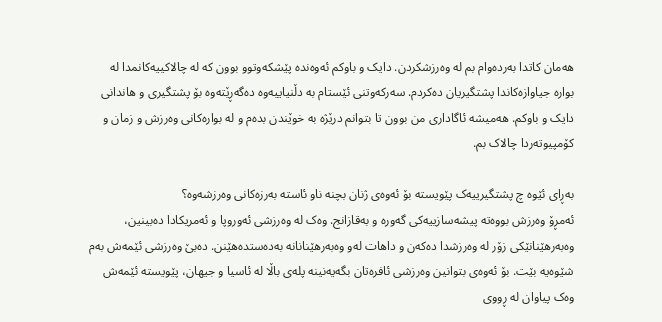هەمان کاتدا بەردەوام بم لە وەرزشکردن. دایک و باوکم ئەوەندە پێشکەوتوو بوون کە لە چالاکییەکانمدا لە بوارە جیاوازەکاندا پشتگیریان دەکردم. سەرکەوتنی ئێستام بە دڵنیاییەوە دەگەڕێتەوە بۆ پشتگیری و هاندانی دایک و باوکم. هەمیشە ئاگاداری من بوون تا بتوانم درێژە بە خوێندن بدەم و لە بوارەکانی وەرزش و زمان و کۆمپیوتەردا چالاک بم.

بەڕای ئێوە چ پشتگیرییەک پێویستە بۆ ئەوەی ژنان بچنە ناو ئاستە بەرزەکانی وەرزشەوە؟
ئەمڕۆ وەرزش بووەتە پیشەسازییەکی گەورە و بەقازانج. وەک لە وەرزشی ئەوروپا و ئەمریکادا دەبینین، وەبەرهێنانێکی زۆر لە وەرزشدا دەکەن و داهات لەو وەبەرهێنانانە بەدەستدەهێنن. دەبێ وەرزشی ئێمەش بەم شێوەیە بێت. بۆ ئەوەی بتوانین وەرزشی ئافرەتان بگەیەنینە پلەی باڵا لە ئاسیا و جیهان، پێویستە ئێمەش وەک پیاوان لە ڕووی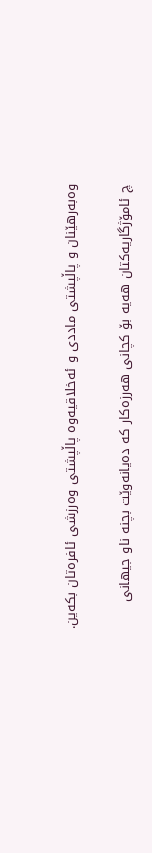وەبەرهێنان و پاڵپشتی ماددی و ئەخلاقیەوە پاڵپشتی وەرزشی ئافرەتان بکەین.

چ ئامۆژگاریەکتان هەیە بۆ کچانی هەرزەکار کە دەیانەوێت بچنە ناو جیهانی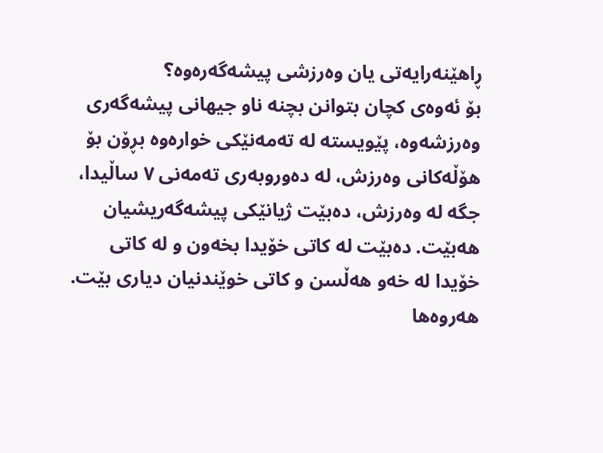ڕاهێنەرایەتی یان وەرزشی پیشەگەرەوە؟
بۆ ئەوەی کچان بتوانن بچنە ناو جیهانی پیشەگەری وەرزشەوە، پێویستە لە تەمەنێکی خوارەوە بڕۆن بۆ هۆڵەکانی وەرزش، لە دەوروبەری تەمەنی ٧ ساڵیدا، جگە لە وەرزش، دەبێت ژیانێکی پیشەگەریشیان هەبێت. دەبێت لە کاتی خۆیدا بخەون و لە کاتی خۆیدا لە خەو هەڵسن و کاتی خوێندنیان دیاری بێت. هەروەها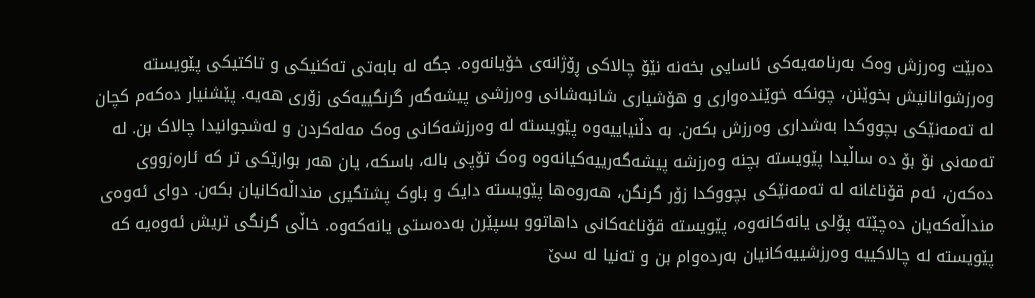دەبێت وەرزش وەک بەرنامەیەکی ئاسایی بخەنە نێۆ چالاکی ڕۆژانەی خۆیانەوە. جگە لە بابەتی تەکنیکی و تاکتیکی پێویستە وەرزشوانانیش بخوێنن، چونکە خوێندەواری و هۆشیاری شانبەشانی وەرزشی پیشەگەر گرنگییەکی زۆری هەیە. پێشنیار دەکەم کچان لە تەمەنێکی بچووکدا بەشداری وەرزش بکەن. بە دڵنیاییەوە پێویستە لە وەرزشەکانی وەک مەلەکردن و لەشجوانیدا چالاک بن. لە تەمەنی نۆ بۆ دە ساڵیدا پێویستە بچنە وەرزشە پیشەگەرییەکیانەوە وەک تۆپی بالە، باسکە، یان هەر بوارێکی تر کە ئارەزووی دەکەن، ئەم قۆناغانە لە تەمەنێکی بچووکدا زۆر گرنگن، هەروەها پێویستە دایک و باوک پشتگیری منداڵەکانیان بکەن. دوای ئەوەی منداڵەکەیان دەچێتە پۆلی یانەکانەوە، پێویستە قۆناغەکانی داهاتوو بسپێرن بەدەستی یانەکەوە. خاڵی گرنگی تریش ئەوەیە کە پێویستە لە چالاکییە وەرزشییەکانیان بەردەوام بن و تەنیا لە سێ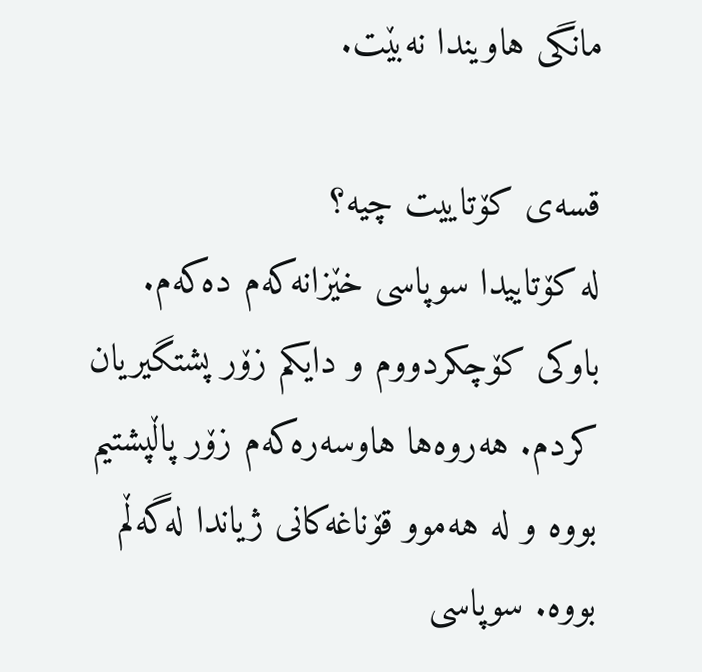مانگی هاویندا نەبێت.

قسەی کۆتاییت چیە؟
لە کۆتاییدا سوپاسی خێزانەکەم دەکەم. باوکی کۆچکردووم و دایکم زۆر پشتگیریان کردم. هەروەها هاوسەرەکەم زۆر پاڵپشتیم بووە و لە هەموو قۆناغەکانی ژیاندا لەگەڵم بووە. سوپاسی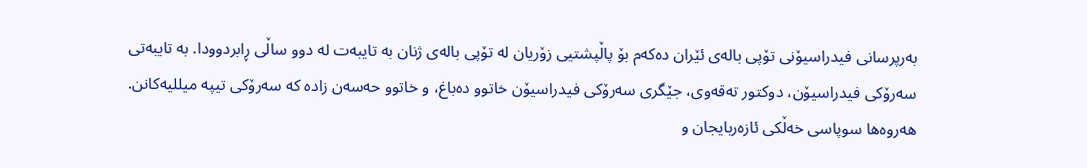بەرپرسانی فیدراسیۆنی تۆپی بالەی ئێران دەکەم بۆ پاڵپشتیی زۆریان لە تۆپی بالەی ژنان بە تایبەت لە دوو ساڵی ڕابردوودا. بە تایبەتی سەرۆکی فیدراسیۆن، دوکتور تەقەوی، جێگری سەرۆکی فیدراسیۆن خاتوو دەباغ، و خاتوو حەسەن زادە کە سەرۆکی تیپە میللیەکانن. هەروەها سوپاسی خەڵکی ئازەربایجان و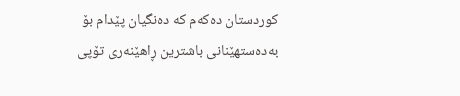کوردستان دەکەم کە دەنگیان پێدام بۆ بەدەستهێنانی باشترین ڕاهێنەری تۆپی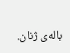بالەی ژنان.